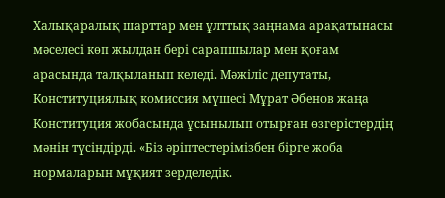Халықаралық шарттар мен ұлттық заңнама арақатынасы мәселесі көп жылдан бері сарапшылар мен қоғам арасында талқыланып келеді. Мәжіліс депутаты, Конституциялық комиссия мүшесі Мұрат Әбенов жаңа Конституция жобасында ұсынылып отырған өзгерістердің мәнін түсіндірді. «Біз әріптестерімізбен бірге жоба нормаларын мұқият зерделедік.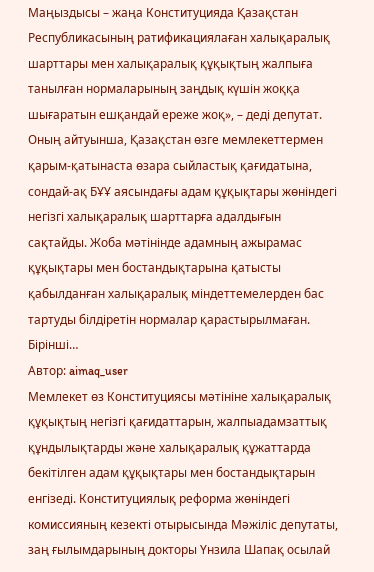Маңыздысы – жаңа Конституцияда Қазақстан Республикасының ратификациялаған халықаралық шарттары мен халықаралық құқықтың жалпыға танылған нормаларының заңдық күшін жоққа шығаратын ешқандай ереже жоқ», – деді депутат. Оның айтуынша, Қазақстан өзге мемлекеттермен қарым-қатынаста өзара сыйластық қағидатына, сондай-ақ БҰҰ аясындағы адам құқықтары жөніндегі негізгі халықаралық шарттарға адалдығын сақтайды. Жоба мәтінінде адамның ажырамас құқықтары мен бостандықтарына қатысты қабылданған халықаралық міндеттемелерден бас тартуды білдіретін нормалар қарастырылмаған. Бірінші…
Автор: aimaq_user
Мемлекет өз Конституциясы мәтініне халықаралық құқықтың негізгі қағидаттарын, жалпыадамзаттық құндылықтарды және халықаралық құжаттарда бекітілген адам құқықтары мен бостандықтарын енгізеді. Конституциялық реформа жөніндегі комиссияның кезекті отырысында Мәжіліс депутаты, заң ғылымдарының докторы Үнзила Шапақ осылай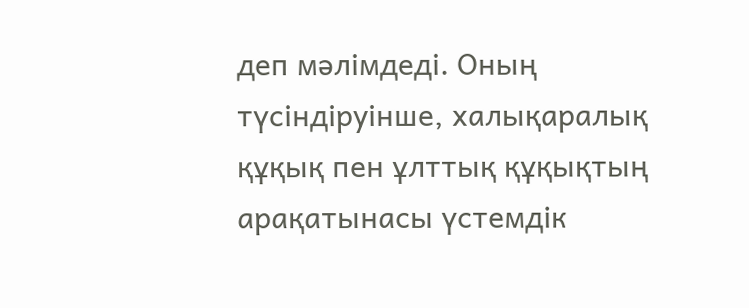деп мәлімдеді. Оның түсіндіруінше, халықаралық құқық пен ұлттық құқықтың арақатынасы үстемдік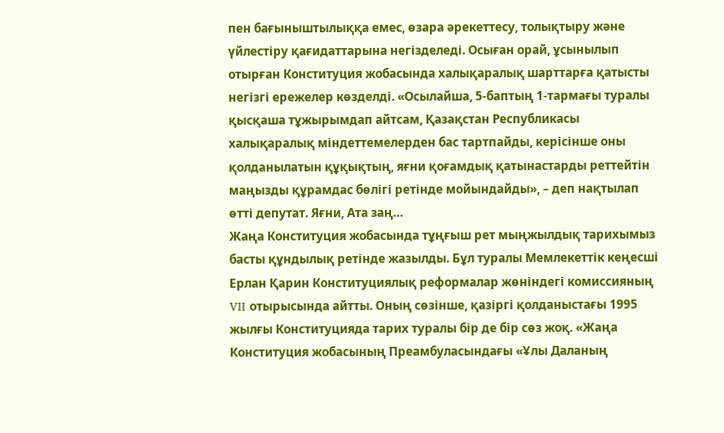пен бағыныштылыққа емес, өзара әрекеттесу, толықтыру және үйлестіру қағидаттарына негізделеді. Осыған орай, ұсынылып отырған Конституция жобасында халықаралық шарттарға қатысты негізгі ережелер көзделді. «Осылайша, 5-баптың 1-тармағы туралы қысқаша тұжырымдап айтсам, Қазақстан Республикасы халықаралық міндеттемелерден бас тартпайды, керісінше оны қолданылатын құқықтың, яғни қоғамдық қатынастарды реттейтін маңызды құрамдас бөлігі ретінде мойындайды», – деп нақтылап өтті депутат. Яғни, Ата заң…
Жаңа Конституция жобасында тұңғыш рет мыңжылдық тарихымыз басты құндылық ретінде жазылды. Бұл туралы Мемлекеттік кеңесші Ерлан Қарин Конституциялық реформалар жөніндегі комиссияның VII отырысында айтты. Оның сөзінше, қазіргі қолданыстағы 1995 жылғы Конституцияда тарих туралы бір де бір сөз жоқ. «Жаңа Конституция жобасының Преамбуласындағы «Ұлы Даланың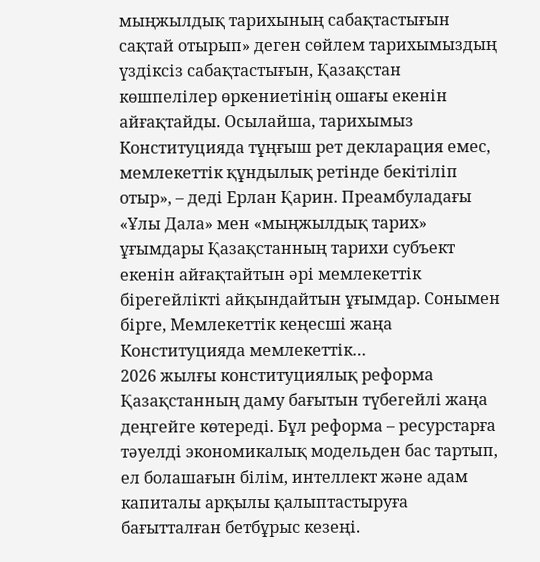мыңжылдық тарихының сабақтастығын сақтай отырып» деген сөйлем тарихымыздың үздіксіз сабақтастығын, Қазақстан көшпелілер өркениетінің ошағы екенін айғақтайды. Осылайша, тарихымыз Конституцияда тұңғыш рет декларация емес, мемлекеттік құндылық ретінде бекітіліп отыр», – деді Ерлан Қарин. Преамбуладағы «Ұлы Дала» мен «мыңжылдық тарих» ұғымдары Қазақстанның тарихи субъект екенін айғақтайтын әрі мемлекеттік бірегейлікті айқындайтын ұғымдар. Сонымен бірге, Мемлекеттік кеңесші жаңа Конституцияда мемлекеттік…
2026 жылғы конституциялық реформа Қазақстанның даму бағытын түбегейлі жаңа деңгейге көтереді. Бұл реформа – ресурстарға тәуелді экономикалық модельден бас тартып, ел болашағын білім, интеллект және адам капиталы арқылы қалыптастыруға бағытталған бетбұрыс кезеңі.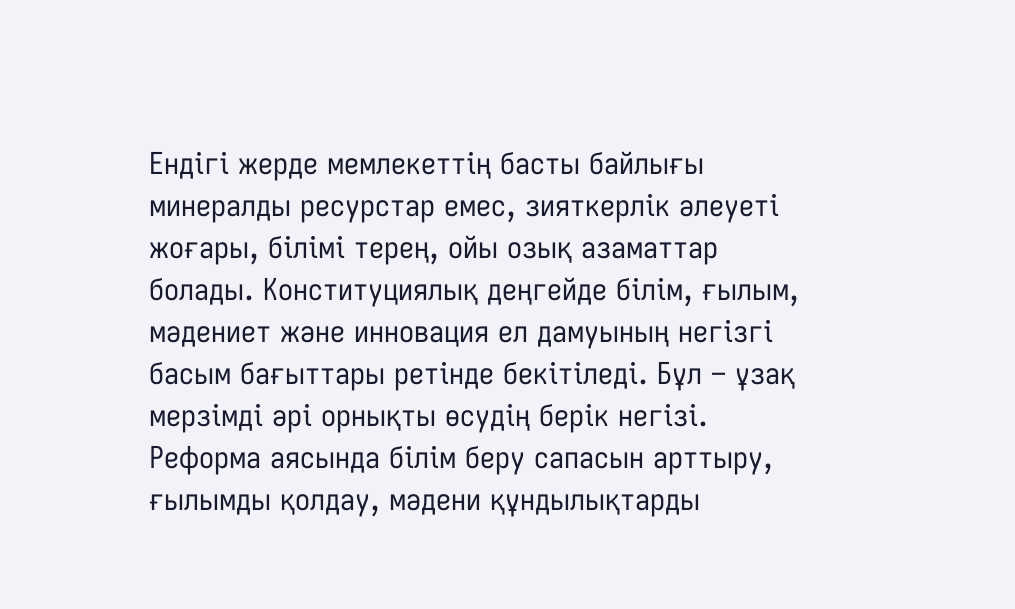Ендігі жерде мемлекеттің басты байлығы минералды ресурстар емес, зияткерлік әлеуеті жоғары, білімі терең, ойы озық азаматтар болады. Конституциялық деңгейде білім, ғылым, мәдениет және инновация ел дамуының негізгі басым бағыттары ретінде бекітіледі. Бұл – ұзақ мерзімді әрі орнықты өсудің берік негізі. Реформа аясында білім беру сапасын арттыру, ғылымды қолдау, мәдени құндылықтарды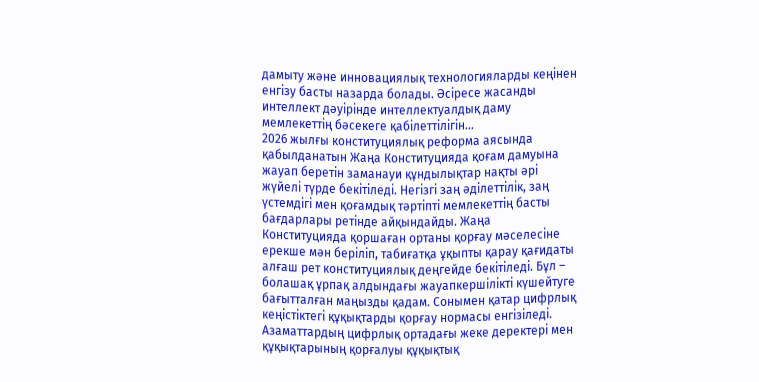дамыту және инновациялық технологияларды кеңінен енгізу басты назарда болады. Әсіресе жасанды интеллект дәуірінде интеллектуалдық даму мемлекеттің бәсекеге қабілеттілігін…
2026 жылғы конституциялық реформа аясында қабылданатын Жаңа Конституцияда қоғам дамуына жауап беретін заманауи құндылықтар нақты әрі жүйелі түрде бекітіледі. Негізгі заң әділеттілік, заң үстемдігі мен қоғамдық тәртіпті мемлекеттің басты бағдарлары ретінде айқындайды. Жаңа Конституцияда қоршаған ортаны қорғау мәселесіне ерекше мән беріліп, табиғатқа ұқыпты қарау қағидаты алғаш рет конституциялық деңгейде бекітіледі. Бұл – болашақ ұрпақ алдындағы жауапкершілікті күшейтуге бағытталған маңызды қадам. Сонымен қатар цифрлық кеңістіктегі құқықтарды қорғау нормасы енгізіледі. Азаматтардың цифрлық ортадағы жеке деректері мен құқықтарының қорғалуы құқықтық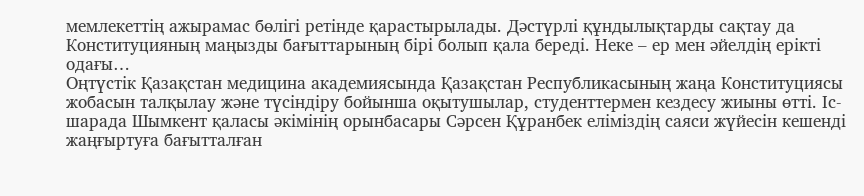мемлекеттің ажырамас бөлігі ретінде қарастырылады. Дәстүрлі құндылықтарды сақтау да Конституцияның маңызды бағыттарының бірі болып қала береді. Неке – ер мен әйелдің ерікті одағы…
Оңтүстік Қазақстан медицина академиясында Қазақстан Республикасының жаңа Конституциясы жобасын талқылау және түсіндіру бойынша оқытушылар, студенттермен кездесу жиыны өтті. Іс-шарада Шымкент қаласы әкімінің орынбасары Сәрсен Құранбек еліміздің саяси жүйесін кешенді жаңғыртуға бағытталған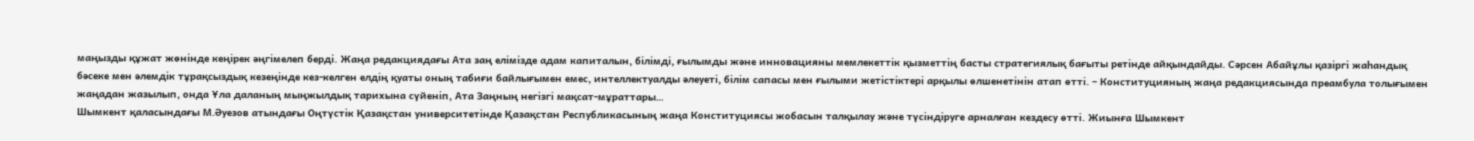маңызды құжат жөнінде кеңірек әңгімелеп берді. Жаңа редакциядағы Ата заң елімізде адам капиталын, білімді, ғылымды және инновацияны мемлекеттік қызметтің басты стратегиялық бағыты ретінде айқындайды. Сәрсен Абайұлы қазіргі жаһандық бәсеке мен әлемдік тұрақсыздық кезеңінде кез-келген елдің қуаты оның табиғи байлығымен емес, интеллектуалды әлеуеті, білім сапасы мен ғылыми жетістіктері арқылы өлшенетінін атап өтті. – Конституцияның жаңа редакциясында преамбула толығымен жаңадан жазылып, онда Ұла даланың мыңжылдық тарихына сүйеніп, Ата Заңның негізгі мақсат-мұраттары…
Шымкент қаласындағы М.Әуезов атындағы Оңтүстік Қазақстан университетінде Қазақстан Республикасының жаңа Конституциясы жобасын талқылау және түсіндіруге арналған кездесу өтті. Жиынға Шымкент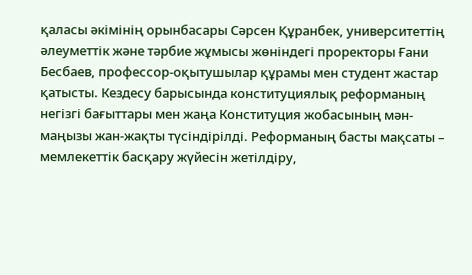қаласы әкімінің орынбасары Сәрсен Құранбек, университеттің әлеуметтік және тәрбие жұмысы жөніндегі проректоры Ғани Бесбаев, профессор-оқытушылар құрамы мен студент жастар қатысты. Кездесу барысында конституциялық реформаның негізгі бағыттары мен жаңа Конституция жобасының мән-маңызы жан-жақты түсіндірілді. Реформаның басты мақсаты – мемлекеттік басқару жүйесін жетілдіру,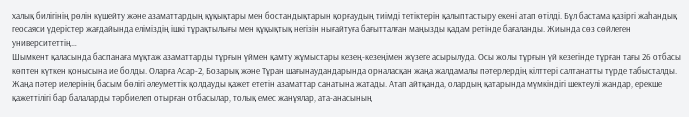халық билігінің рөлін күшейту және азаматтардың құқықтары мен бостандықтарын қорғаудың тиімді тетіктерін қалыптастыру екені атап өтілді. Бұл бастама қазіргі жаһандық геосаяси үдерістер жағдайында еліміздің ішкі тұрақтылығы мен құқықтық негізін нығайтуға бағытталған маңызды қадам ретінде бағаланды. Жиында сөз сөйлеген университеттің…
Шымкент қаласында баспанаға мұқтаж азаматтарды тұрғын үймен қамту жұмыстары кезең-кезеңімен жүзеге асырылуда. Осы жолы тұрғын үй кезегінде тұрған тағы 26 отбасы көптен күткен қонысына ие болды. Оларға Асар-2, Бозарық және Тұран шағынаудандарында орналасқан жаңа жалдамалы пәтерлердің кілттері салтанатты түрде табысталды. Жаңа пәтер иелерінің басым бөлігі әлеуметтік қолдауды қажет ететін азаматтар санатына жатады. Атап айтқанда, олардың қатарында мүмкіндігі шектеулі жандар, ерекше қажеттілігі бар балаларды тәрбиелеп отырған отбасылар, толық емес жанұялар, ата-анасының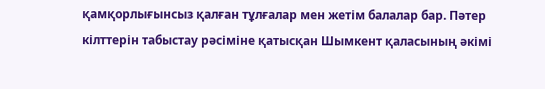қамқорлығынсыз қалған тұлғалар мен жетім балалар бар. Пәтер кілттерін табыстау рәсіміне қатысқан Шымкент қаласының әкімі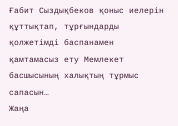Ғабит Сыздықбеков қоныс иелерін құттықтап, тұрғындарды қолжетімді баспанамен қамтамасыз ету Мемлекет басшысының халықтың тұрмыс сапасын…
Жаңа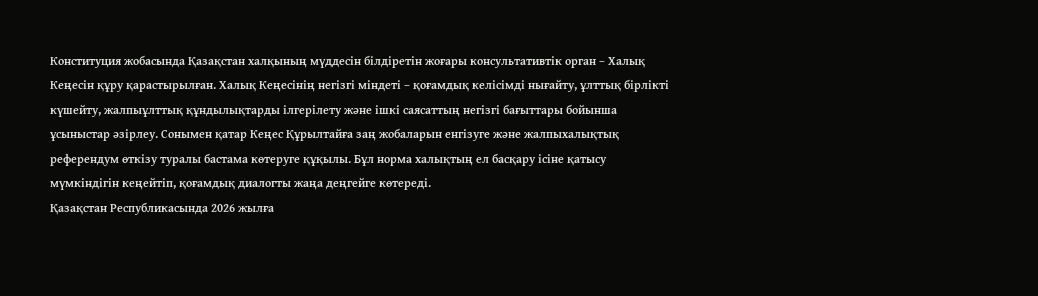Конституция жобасында Қазақстан халқының мүддесін білдіретін жоғары консультативтік орган – Халық Кеңесін құру қарастырылған. Халық Кеңесінің негізгі міндеті – қоғамдық келісімді нығайту, ұлттық бірлікті күшейту, жалпыұлттық құндылықтарды ілгерілету және ішкі саясаттың негізгі бағыттары бойынша ұсыныстар әзірлеу. Сонымен қатар Кеңес Құрылтайға заң жобаларын енгізуге және жалпыхалықтық референдум өткізу туралы бастама көтеруге құқылы. Бұл норма халықтың ел басқару ісіне қатысу мүмкіндігін кеңейтіп, қоғамдық диалогты жаңа деңгейге көтереді.
Қазақстан Республикасында 2026 жылға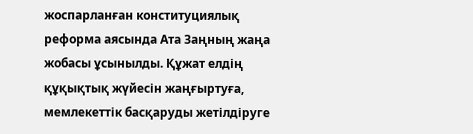жоспарланған конституциялық реформа аясында Ата Заңның жаңа жобасы ұсынылды. Құжат елдің құқықтық жүйесін жаңғыртуға, мемлекеттік басқаруды жетілдіруге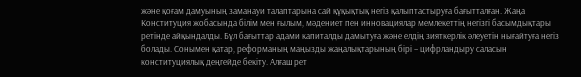және қоғам дамуының заманауи талаптарына сай құқықтық негіз қалыптастыруға бағытталған. Жаңа Конституция жобасында білім мен ғылым, мәдениет пен инновациялар мемлекеттің негізгі басымдықтары ретінде айқындалды. Бұл бағыттар адами капиталды дамытуға және елдің зияткерлік әлеуетін нығайтуға негіз болады. Сонымен қатар, реформаның маңызды жаңалықтарының бірі – цифрландыру саласын конституциялық деңгейде бекіту. Алғаш рет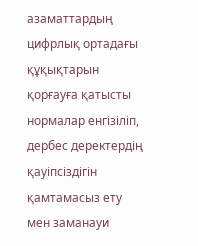азаматтардың цифрлық ортадағы құқықтарын қорғауға қатысты нормалар енгізіліп, дербес деректердің қауіпсіздігін қамтамасыз ету мен заманауи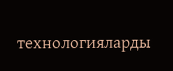технологияларды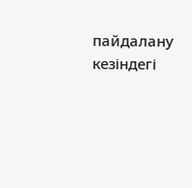пайдалану кезіндегі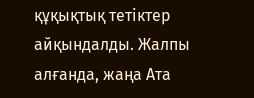құқықтық тетіктер айқындалды. Жалпы алғанда, жаңа Ата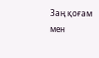Заң қоғам мен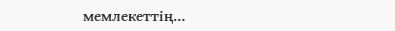мемлекеттің…